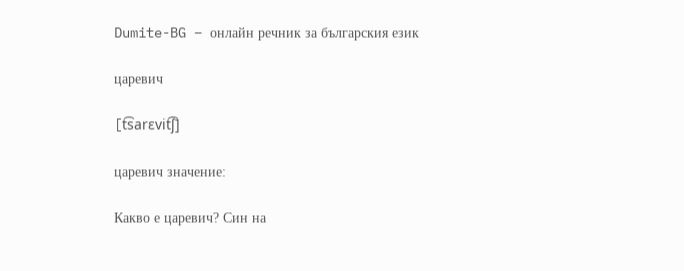Dumite-BG – онлайн речник за българския език

царевич

[t͡sarɛvit͡ʃ]

царевич значение:

Какво е царевич? Син на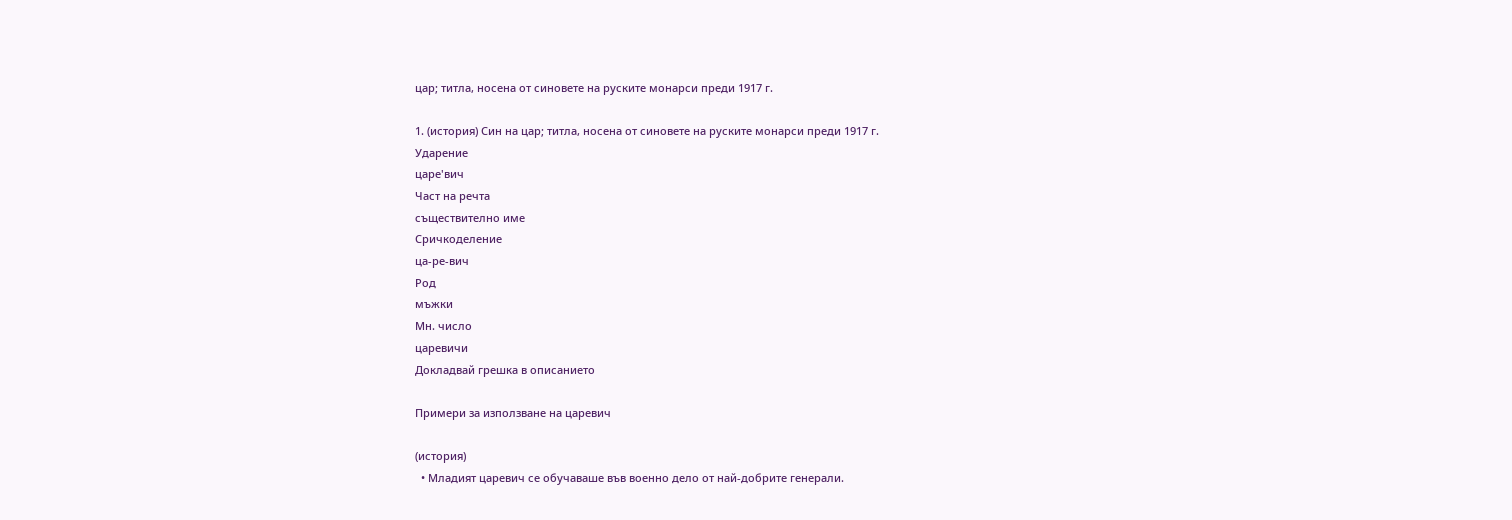цар; титла, носена от синовете на руските монарси преди 1917 г.

1. (история) Син на цар; титла, носена от синовете на руските монарси преди 1917 г.
Ударение
царе'вич
Част на речта
съществително име
Сричкоделение
ца-ре-вич
Род
мъжки
Мн. число
царевичи
Докладвай грешка в описанието

Примери за използване на царевич

(история)
  • Младият царевич се обучаваше във военно дело от най-добрите генерали.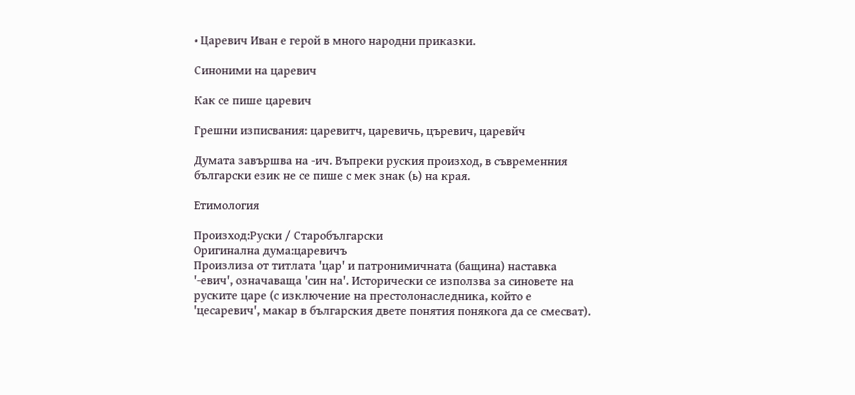• Царевич Иван е герой в много народни приказки.

Синоними на царевич

Как се пише царевич

Грешни изписвания: царевитч, царевичь, църевич, царевйч

Думата завършва на -ич. Въпреки руския произход, в съвременния български език не се пише с мек знак (ь) на края.

Етимология

Произход:Руски / Старобългарски
Оригинална дума:царевичъ
Произлиза от титлата 'цар' и патронимичната (бащина) наставка '-евич', означаваща 'син на'. Исторически се използва за синовете на руските царе (с изключение на престолонаследника, който е 'цесаревич', макар в българския двете понятия понякога да се смесват).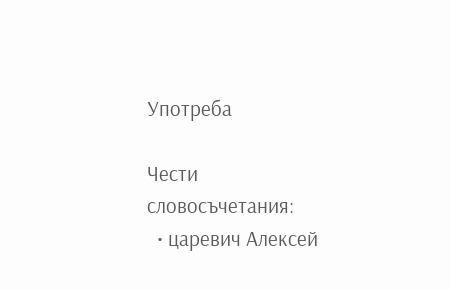Употреба

Чести словосъчетания:
  • царевич Алексей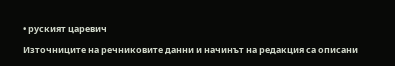• руският царевич

Източниците на речниковите данни и начинът на редакция са описани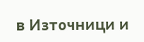в Източници и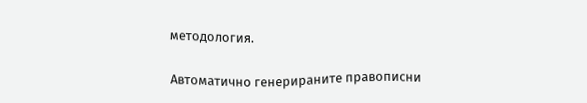методология.

Автоматично генерираните правописни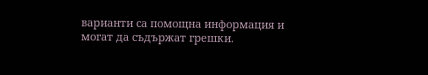варианти са помощна информация и могат да съдържат грешки.